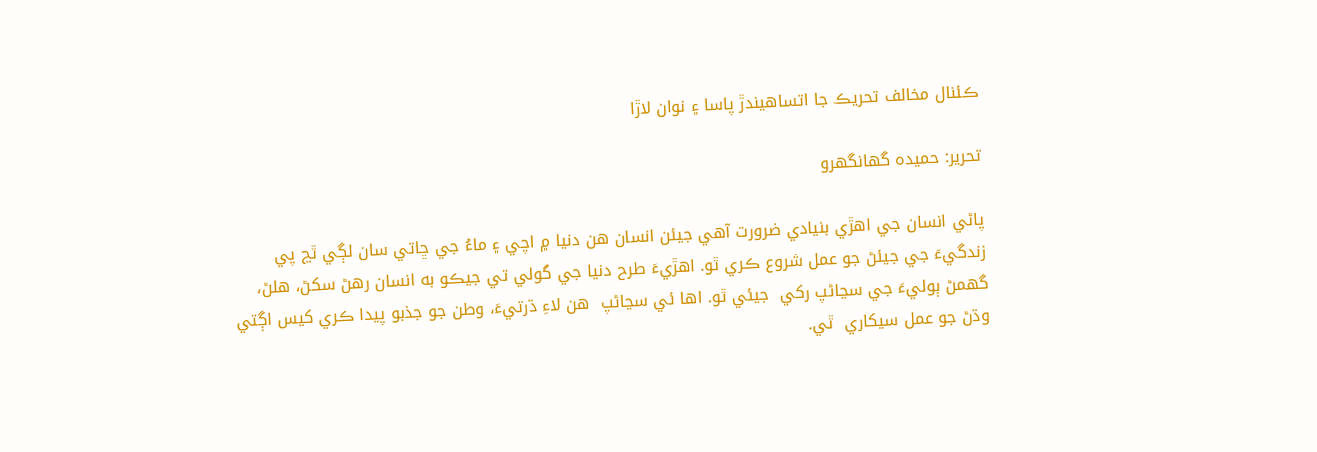ڪئنال مخالف تحريڪ جا اتساهيندڙ پاسا ۽ نوان لاڙا

تحرير: حميده گهانگهرو

پاڻي انسان جي اهڙي بنيادي ضرورت آهي جيئن انسان هن دنيا ۾ اچي ۽ ماءُ جي ڇاتي سان لڳي ٿڃ پي زندگيءَ جي جيئڻ جو عمل شروع ڪري ٿو. اهڙيءَ طرح دنيا جي گولي تي جيڪو به انسان رهڻ سکڻ، هلڻ، گهمڻ ٻوليءَ جي سڃاڻپ رکي  جيئي ٿو. اها ئي سڃاڻپ  هن لاءِ ڌرتيءَ، وطن جو جذبو پيدا ڪري کيس اڳتي وڌڻ جو عمل سيکاري  ٿي.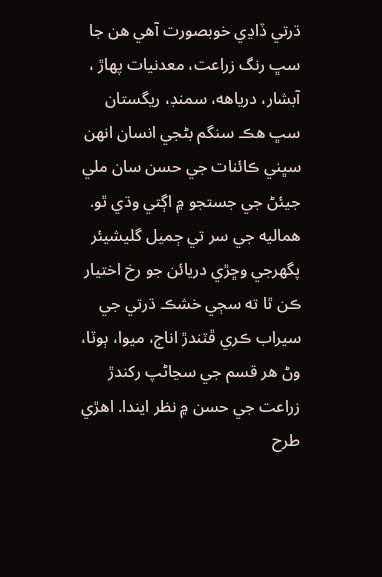ڌرتي ڏاڍي خوبصورت آهي هن جا سڀ رنگ زراعت، معدنيات پهاڙ ، آبشار، درياهه، سمنڊ، ريگستان سڀ هڪ سنگم بڻجي انسان انهن سڀني ڪائنات جي حسن سان ملي جيئڻ جي جستجو ۾ اڳتي وڌي ٿو. هماليه جي سر تي ڄميل گليشيئر پگهرجي وڇڙي دريائن جو رخ اختيار ڪن ٿا ته سڄي خشڪ ڌرتي جي سيراب ڪري ڦٽندڙ اناج، ميوا، ٻوٽا، وڻ هر قسم جي سڃاڻپ رکندڙ زراعت جي حسن ۾ نظر ايندا. اهڙي طرح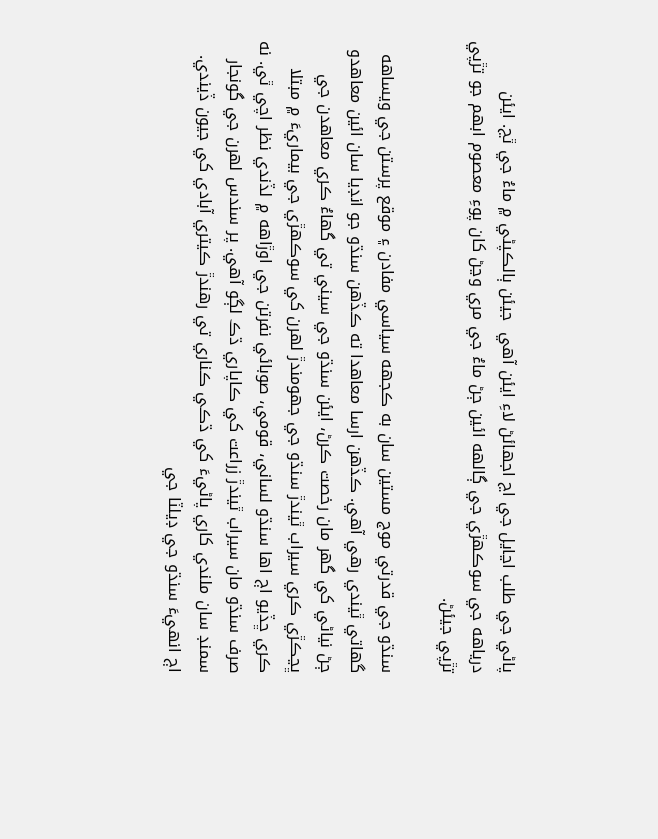پاڻي جي طلب اڃايل جي اڃ اجهائڻ لاءِ ايئن آهي  جيئن ٻالڪپڻي ۾ ماءُ جي ٿڃ. ايئن درياهه جي سوڪهڙي جي ڳالهه ائين ڄڻ ماءُ جي مري وڃڻ کان پوءِ معصوم ابهم جو تڙپي تڙپي جيئڻ.

سنڌو جي قدرتي موج مستين سان به ڪجهه سياسي مفادن ۽ موقع پرستن جي ويساهه گهاتي ٿيندي رهي آهي. ڪڏهن ارسا معاهدا ته ڪڏهن سنڌو جو انڊيا سان ائين معاهدو ڄڻ نياڻي کي گهر مان رخصت ڪرڻ، ايئن سنڌو جي سيني تي گهاءُ ڪري معاهدن جي ڀڃڪڙي ڪري سيراب ٿيندڙ سنڌو جي جهومندڙ لهرن کي سوڪهڙي جي بيماريءَ ۾ مبتلا ڪري ڇڏيو اڄ اها سنڌو لساني، قومي، صوبائي نفرتن جي اوڙاهه ۾ لڏندي نظر اچي ٿي. نه صرف سنڌو مان سيراب ٿيندڙ زراعت کي ڪاپاري ڌڪ لڳو آهي. پر سندس لهرن جي گونجار سمنڊ سان ملندي کاري پاڻيءَ کي ڌڪي ڪناري تي رهندڙ ڪيتري آبادي کي جيون ڏيندي. اڄ انهيءَ سنڌو جي ڊيلٽا جي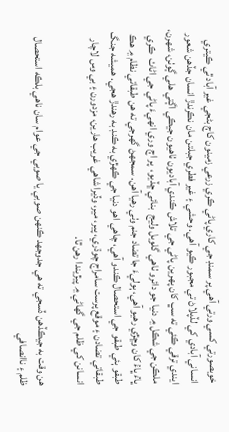خوبصورتي کسي ورتي آهي پر سمنڊ جي کاري پاڻي ڪري زرعي زمينون کاڄ بڻجي غير آباد ٿي ڪيتري انساني آبادي کي لڏپلاڻ تي مجبور ڪيو آهي. وحشي ۽ غير فطري جبلتن مان نڪرندڙ انسان جڏهن شعور ايندي ترقي ڪئي ته سڀ کان پهرين پاڻي جي تلاش ڪندي آباديون ٺاهيون جيڪي اڳتي هلي ڳوٺن، شهرن، ملڪن جي شڪل ۾ دنيا جو دائرو ٺاهي گلوبل وليج  بنائي ڇڏيو،  پر اڄ وري انهيءَ پاڻي جي اڻاٺ  ڪري ڀاءُ ڀاءُ کان وڇڙي رهيو آهي، ٻوليءَ جا تضاد جنم وٺي رهيا آهن. سمجهڻ گهرجي ته هن طبقاتي نظام ۾ هڪ طبقو ٻئي طبقو جي استحصال ڪندو آهي، چاهي اهو دنيا جي ڪهڙي به ڪنڊ به رهندڙ هجي. هميشه جنگ طبقاتي تضادن ۽ موقع پرست سامراج چوڌري، پير، مير، وڏيرا شاهي غريب هارين، مزدورن ۽ بي وس لاچار انسانن کي ظلم جي گهاڻي ۾ پيڙيندا رهن ٿا.

هن وقت به جيڪڏهن ڏسجي ته هي جدوجهد ڪنهن صوبي يا صوبي جي عوام سان ناهي بلڪه استحصال ظلم ۽ ناانصافي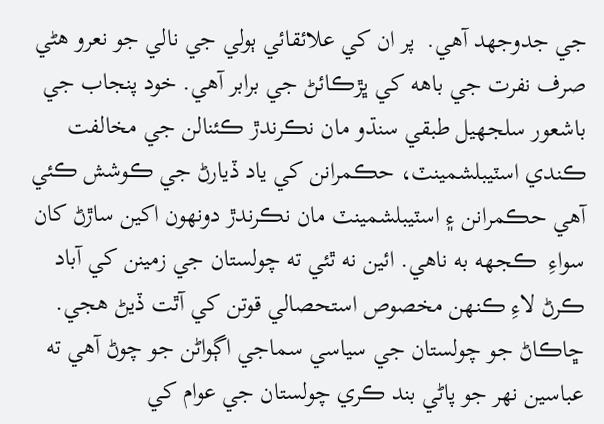جي جدوجهد آهي.  پر ان کي علائقائي ٻولي جي نالي جو نعرو هڻي صرف نفرت جي باهه کي ڀڙڪائڻ جي برابر آهي. خود پنجاب جي باشعور سلجهيل طبقي سنڌو مان نڪرندڙ ڪئنالن جي مخالفت ڪندي اسٽيبلشمينٽ، حڪمرانن کي ياد ڏيارڻ جي ڪوشش ڪئي آهي حڪمرانن ۽ اسٽيبلشمينٽ مان نڪرندڙ دونهون اکين ساڙڻ کان سواءِ  ڪجهه به ناهي. ائين نه ٿئي ته چولستان جي زمينن کي آباد ڪرڻ لاءِ ڪنهن مخصوص استحصالي قوتن کي آٿت ڏيڻ هجي. ڇاڪاڻ جو چولستان جي سياسي سماجي اڳواڻن جو چوڻ آهي ته عباسين نهر جو پاڻي بند ڪري چولستان جي عوام کي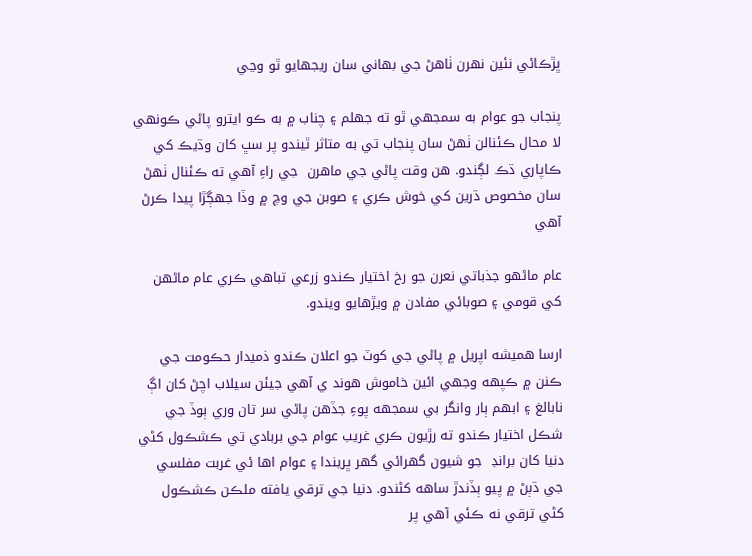ڀڙڪائي نئين نهرن ٺاهڻ جي بهاني سان ريجهايو ٿو وڃي

پنجاب جو عوام به سمجهي ٿو ته جهلم ۽ چناب ۾ به ڪو ايترو پاڻي ڪونهي لا محال ڪئنالن ٺهڻ سان پنجاب تي به متاثر ٿيندو پر سڀ کان وڌيڪ کي ڪاپاري ڌڪ لڳندو. هن وقت پاڻي جي ماهرن  جي راءِ آهي ته ڪئنال ٺهڻ سان مخصوص ڌرين کي خوش ڪري ۽ صوبن جي وچ ۾ وڏا جهڳڙا پيدا ڪرڻ آهي

عام ماڻهو جذباتي نعرن جو رخ اختيار ڪندو زرعي تباهي ڪري عام ماڻهن کي قومي ۽ صوبائي مفادن ۾ ويڙهايو ويندو.

ارسا هميشه اپريل ۾ پاڻي جي کوٽ جو اعلان ڪندو ذميدار حڪومت جي ڪنن ۾ ڪپهه وجهي ائين خاموش هوند ي آهي جيئن سيلاب اچڻ کان اڳ نابالغ ۽ ابهم ٻار وانگر بي سمجهه پوءِ جڏهن پاڻي سر تان وري ٻوڏ جي شڪل اختيار ڪندو ته رڙيون ڪري غريب عوام جي بربادي تي ڪشڪول کڻي دنيا کان برانڊ  جو شيون گهرائي گهر ڀريندا ۽ عوام اها ئي غربت مفلسي جي ڌٻڻ ۾ پيو ٻڏندڙ ساهه کڻندو. دنيا جي ترقي يافته ملڪن ڪشڪول کڻي ترقي نه ڪئي آهي پر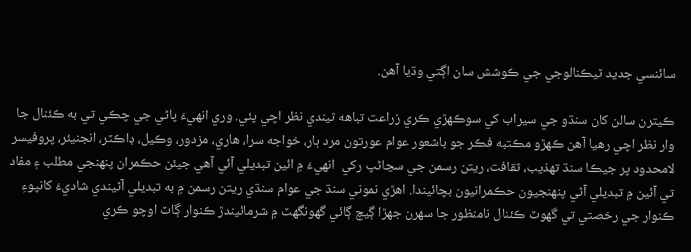سائنسي جديد ٽيڪنالوجي جي ڪوشش سان اڳتي وڌيا آهن.

ڪيترن سالن کان سنڌو جي سيراب کي سوڪهڙي ڪري زراعت تباهه ٿيندي نظر اچي پئي. وري انهيءَ پاڻي جي چڪي تي به ڪئنال جا وار نظر اچي رهيا آهن ڪهڙو مڪتبه فڪر جو باشعور عوام عورتون مرد ٻار، خواجه سرا، هاري، مزدور، وڪيل، ڊاڪٽر، انجنيئر، پروفيسر لامحدود پر جيڪا سنڌ تهذيب، ثقافت، ريتن رسمن جي سڃاڻپ رکي  انهيءَ ۾ ائين تبديلي آئي آهي جيئن حڪمران پنهنجي مطلب ۽ مفاد تي آئين ۾ تبديلي آڻي پنهنجيون حڪمرانيون بچائيندا. اهڙي نموني سنڌ جي عوام سنڌي ريتن رسمن ۾ به تبديلي آڻيندي شاديءَ کانپوءِ ڪنوار جي رخصتي تي گهوٽ ڪئنال نامنظور جا سهرن جهڙا ڳيچ ڳائي گهونگهٽ ۾ شرمائيندڙ ڪنوار ڳاٽ اوچو ڪري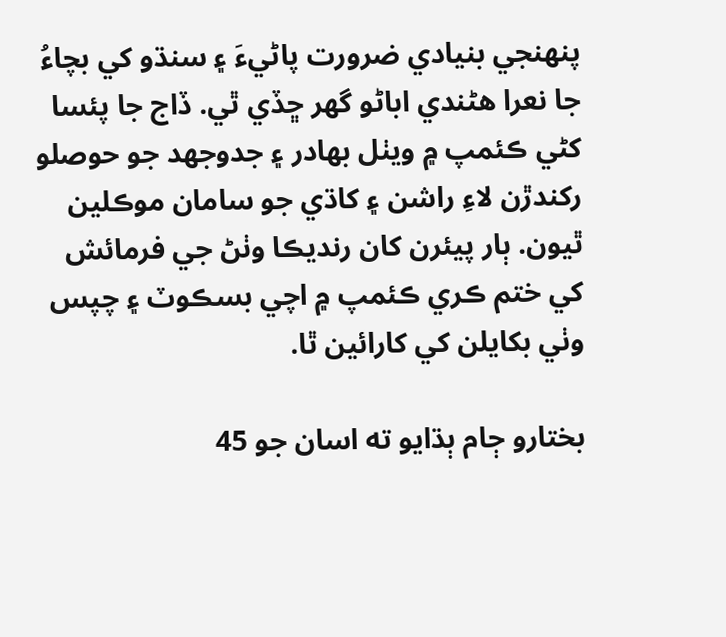پنهنجي بنيادي ضرورت پاڻيءَ ۽ سنڌو کي بچاءُ  جا نعرا هڻندي اباڻو گهر ڇڏي ٿي. ڏاج جا پئسا کڻي ڪئمپ ۾ ويٺل بهادر ۽ جدوجهد جو حوصلو رکندڙن لاءِ راشن ۽ کاڌي جو سامان موڪلين ٿيون. ٻار پيئرن کان رنديڪا وٺڻ جي فرمائش کي ختم ڪري ڪئمپ ۾ اچي بسڪوٽ ۽ چپس وٺي بکايلن کي کارائين ٿا.

بختارو ڄام ٻڌايو ته اسان جو 45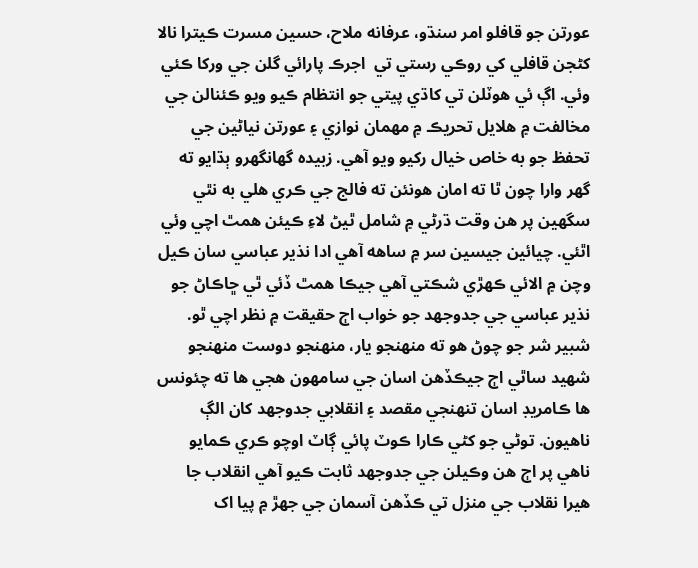عورتن جو قافلو امر سنڌو، عرفانه ملاح، حسين مسرت ڪيترا نالا کڻجن قافلي کي روڪي رستي تي  اجرڪ پارائي گلن جي ورکا ڪئي وئي. اڳ ئي هوٽلن تي کاڌي پيتي جو انتظام ڪيو ويو ڪئنالن جي مخالفت ۾ هلايل تحريڪ ۾ مهمان نوازي ۽ عورتن نياڻين جي تحفظ جو به خاص خيال رکيو ويو آهي. زبيده گهانگهرو ٻڌايو ته گهر وارا چون ٿا ته امان هونئن ته فالج جي ڪري هلي به نٿي سگهين پر هن وقت ڌرڻي ۾ شامل ٿيڻ لاءِ ڪيئن همٿ اچي وئي اٿئي. چيائين جيسين سر ۾ ساهه آهي ادا نذير عباسي سان ڪيل وچن ۾ الائي ڪهڙي شڪتي آهي جيڪا همٿ ڏئي ٿي ڇاڪاڻ جو نذير عباسي جي جدوجهد جو خواب اڄ حقيقت ۾ نظر اچي ٿو. شبير شر جو چوڻ هو ته منهنجو يار، منهنجو دوست منهنجو شهيد ساٿي اڄ جيڪڏهن اسان جي سامهون هجي ها ته چئونس ها ڪامريڊ اسان تنهنجي مقصد ۽ انقلابي جدوجهد کان الڳ ناهيون. توڻي جو کڻي ڪارا ڪوٽ پائي ڳاٽ اوچو ڪري ڪمايو ناهي پر اڄ هن وڪيلن جي جدوجهد ثابت ڪيو آهي انقلاب جا هيرا نقلاب جي منزل تي ڪڏهن آسمان جي جهڙ ۾ پيا اک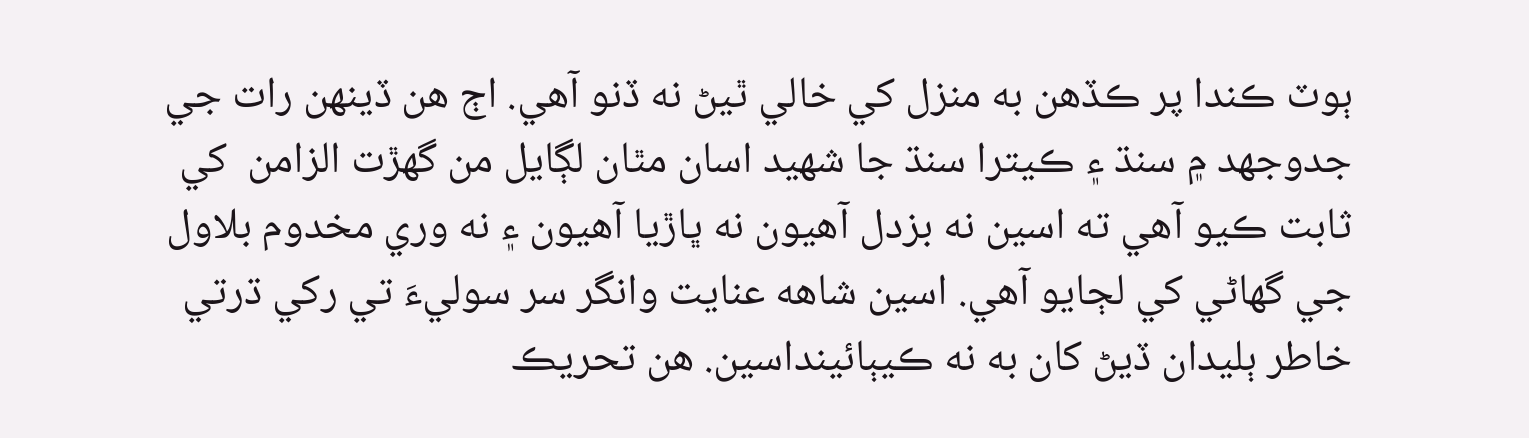ٻوٽ ڪندا پر ڪڏهن به منزل کي خالي ٿيڻ نه ڏنو آهي. اڄ هن ڏينهن رات جي جدوجهد ۾ سنڌ ۽ ڪيترا سنڌ جا شهيد اسان مٿان لڳايل من گهڙت الزامن  کي ثابت ڪيو آهي ته اسين نه بزدل آهيون نه ڀاڙيا آهيون ۽ نه وري مخدوم بلاول جي گهاڻي کي لڄايو آهي. اسين شاهه عنايت وانگر سر سوليءَ تي رکي ڌرتي خاطر ٻليدان ڏيڻ کان به نه ڪيٻائينداسين. هن تحريڪ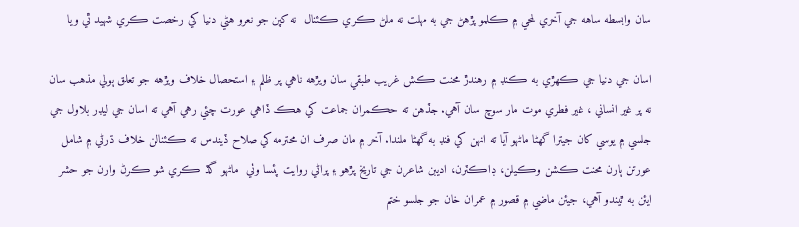سان وابسطه ساهه جي آخري لمحي ۾ ڪلمو پڙهڻ جي به مهلت نه ملڻ ڪري ڪئنال  نه کپن جو نعرو هڻي دنيا کي رخصت ڪري شهيد ٿي ويا

اسان جي دنيا جي ڪهڙي به ڪنڊ ۾ رهندڙ محنت ڪش غريب طبقي سان ويڙهه ناهي پر ظلم ۽ استحصال خلاف ويڙهه جو تعلق ٻولي مذهب سان نه پر غير انساني ، غير فطري موت مار سوچ سان آهي. جڏهن ته حڪمران جماعت کي هڪ ڏاهي عورت چئي رهي آهي ته اسان جي ليڊر بلاول جي  جلسي ۾ يوسي کان جيترا گهڻا ماڻهو آيا ته انهن کي فنڊ به گهڻا ملندا. آخر ۾ مان صرف ان محترمه کي صلاح ڏيندس ته ڪئنالن خلاف ڌرڻي ۾ شامل عورتن ٻارن محنت ڪشن وڪيلن، ڊاڪٽرن، اديبن شاعرن جي تاريخ پڙهو ۽ پراڻي روايت پئسا وٺي  ماڻهو گڏ ڪري شو ڪرڻ وارن جو حشر ايئن به ٿيندو آهي، جيئن ماضي ۾ قصور ۾ عمران خان جو جلسو ختم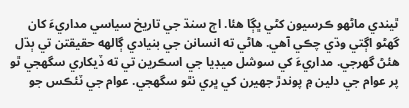ٿيندي ماڻهو ڪرسيون کڻي ڀڳا هئا. اڄ سنڌ جي تاريخ سياسي مداريءَ کان گهڻو اڳتي وڌي چڪي آهي. هاڻي ته انسانن جي بنيادي ڳالهه حقيقتن تي ٻڌل هئڻ گهرجي. مداريءَ کي سوشل ميڊيا جي اسڪرين تي ته ڏيکاري سگهجي ٿو  پر عوام جي دلين ۾ پوندڙ جهيرن کي ڀري نٿو سگهجي. عوام جي ٽئڪس جو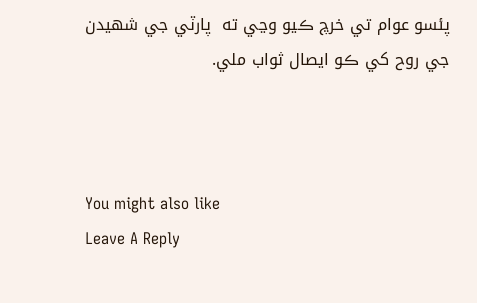پئسو عوام تي خرچ ڪيو وڃي ته  پارٽي جي شهيدن جي روح کي ڪو ايصال ثواب ملي.



You might also like
Leave A Reply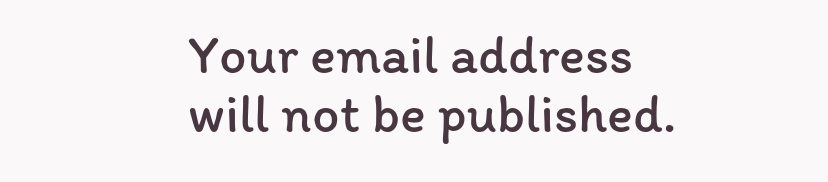Your email address will not be published.